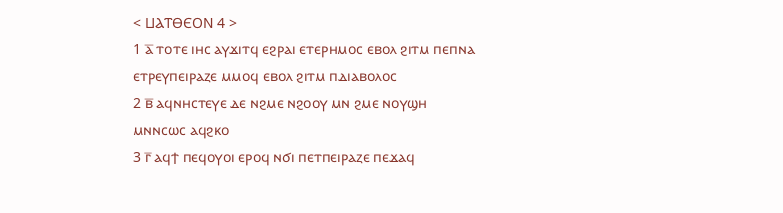< ⳘⲀⲦⲐⲈⲞⲚ 4 >
1 ⲁ̅ ⲧⲟⲧⲉ ⲓⲏⲥ ⲁⲩϫⲓⲧϥ ⲉϩⲣⲁⲓ ⲉⲧⲉⲣⲏⲙⲟⲥ ⲉⲃⲟⲗ ϩⲓⲧⲙ ⲡⲉⲡⲛⲁ ⲉⲧⲣⲉⲩⲡⲉⲓⲣⲁⲍⲉ ⲙⲙⲟϥ ⲉⲃⲟⲗ ϩⲓⲧⲙ ⲡⲇⲓⲁⲃⲟⲗⲟⲥ
2 ⲃ̅ ⲁϥⲛⲏⲥⲧⲉⲩⲉ ⲇⲉ ⲛϩⲙⲉ ⲛϩⲟⲟⲩ ⲙⲛ ϩⲙⲉ ⲛⲟⲩϣⲏ ⲙⲛⲛⲥⲱⲥ ⲁϥϩⲕⲟ
3 ⲅ̅ ⲁϥϯ ⲡⲉϥⲟⲩⲟⲓ ⲉⲣⲟϥ ⲛϭⲓ ⲡⲉⲧⲡⲉⲓⲣⲁⲍⲉ ⲡⲉϫⲁϥ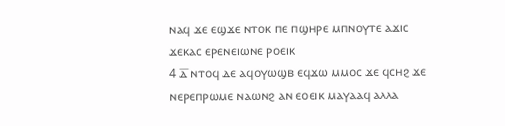ⲛⲁϥ ϫⲉ ⲉϣϫⲉ ⲛⲧⲟⲕ ⲡⲉ ⲡϣⲏⲣⲉ ⲙⲡⲛⲟⲩⲧⲉ ⲁϫⲓⲥ ϫⲉⲕⲁⲥ ⲉⲣⲉⲛⲉⲓⲱⲛⲉ ⲣⲟⲉⲓⲕ
4 ⲇ̅ ⲛⲧⲟϥ ⲇⲉ ⲁϥⲟⲩⲱϣⲃ ⲉϥϫⲱ ⲙⲙⲟⲥ ϫⲉ ϥⲥⲏϩ ϫⲉ ⲛⲉⲣⲉⲡⲣⲱⲙⲉ ⲛⲁⲱⲛϩ ⲁⲛ ⲉⲟⲉⲓⲕ ⲙⲁⲩⲁⲁϥ ⲁⲗⲗⲁ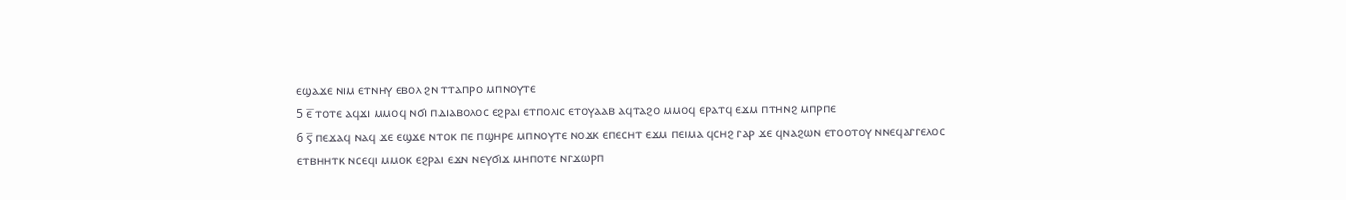ⲉϣⲁϫⲉ ⲛⲓⲙ ⲉⲧⲛⲏⲩ ⲉⲃⲟⲗ ϩⲛ ⲧⲧⲁⲡⲣⲟ ⲙⲡⲛⲟⲩⲧⲉ
5 ⲉ̅ ⲧⲟⲧⲉ ⲁϥϫⲓ ⲙⲙⲟϥ ⲛϭⲓ ⲡⲇⲓⲁⲃⲟⲗⲟⲥ ⲉϩⲣⲁⲓ ⲉⲧⲡⲟⲗⲓⲥ ⲉⲧⲟⲩⲁⲁⲃ ⲁϥⲧⲁϩⲟ ⲙⲙⲟϥ ⲉⲣⲁⲧϥ ⲉϫⲙ ⲡⲧⲏⲛϩ ⲙⲡⲣⲡⲉ
6 ⲋ̅ ⲡⲉϫⲁϥ ⲛⲁϥ ϫⲉ ⲉϣϫⲉ ⲛⲧⲟⲕ ⲡⲉ ⲡϣⲏⲣⲉ ⲙⲡⲛⲟⲩⲧⲉ ⲛⲟϫⲕ ⲉⲡⲉⲥⲏⲧ ⲉϫⲙ ⲡⲉⲓⲙⲁ ϥⲥⲏϩ ⲅⲁⲣ ϫⲉ ϥⲛⲁϩⲱⲛ ⲉⲧⲟⲟⲧⲟⲩ ⲛⲛⲉϥⲁⲅⲅⲉⲗⲟⲥ ⲉⲧⲃⲏⲏⲧⲕ ⲛⲥⲉϥⲓ ⲙⲙⲟⲕ ⲉϩⲣⲁⲓ ⲉϫⲛ ⲛⲉⲩϭⲓϫ ⲙⲏⲡⲟⲧⲉ ⲛⲅϫⲱⲣⲡ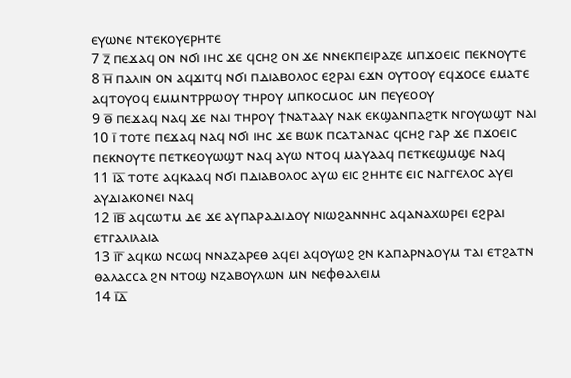ⲉⲩⲱⲛⲉ ⲛⲧⲉⲕⲟⲩⲉⲣⲏⲧⲉ
7 ⲍ̅ ⲡⲉϫⲁϥ ⲟⲛ ⲛϭⲓ ⲓⲏⲥ ϫⲉ ϥⲥⲏϩ ⲟⲛ ϫⲉ ⲛⲛⲉⲕⲡⲉⲓⲣⲁⲍⲉ ⲙⲡϫⲟⲉⲓⲥ ⲡⲉⲕⲛⲟⲩⲧⲉ
8 ⲏ̅ ⲡⲁⲗⲓⲛ ⲟⲛ ⲁϥϫⲓⲧϥ ⲛϭⲓ ⲡⲇⲓⲁⲃⲟⲗⲟⲥ ⲉϩⲣⲁⲓ ⲉϫⲛ ⲟⲩⲧⲟⲟⲩ ⲉϥϫⲟⲥⲉ ⲉⲙⲁⲧⲉ ⲁϥⲧⲟⲩⲟϥ ⲉⲙⲙⲛⲧⲣⲣⲱⲟⲩ ⲧⲏⲣⲟⲩ ⲙⲡⲕⲟⲥⲙⲟⲥ ⲙⲛ ⲡⲉⲩⲉⲟⲟⲩ
9 ⲑ̅ ⲡⲉϫⲁϥ ⲛⲁϥ ϫⲉ ⲛⲁⲓ ⲧⲏⲣⲟⲩ ϯⲛⲁⲧⲁⲁⲩ ⲛⲁⲕ ⲉⲕϣⲁⲛⲡⲁϩⲧⲕ ⲛⲅⲟⲩⲱϣⲧ ⲛⲁⲓ
10 ⲓ̅ ⲧⲟⲧⲉ ⲡⲉϫⲁϥ ⲛⲁϥ ⲛϭⲓ ⲓⲏⲥ ϫⲉ ⲃⲱⲕ ⲡⲥⲁⲧⲁⲛⲁⲥ ϥⲥⲏϩ ⲅⲁⲣ ϫⲉ ⲡϫⲟⲉⲓⲥ ⲡⲉⲕⲛⲟⲩⲧⲉ ⲡⲉⲧⲕⲉⲟⲩⲱϣⲧ ⲛⲁϥ ⲁⲩⲱ ⲛⲧⲟϥ ⲙⲁⲩⲁⲁϥ ⲡⲉⲧⲕⲉϣⲙϣⲉ ⲛⲁϥ
11 ⲓ̅ⲁ̅ ⲧⲟⲧⲉ ⲁϥⲕⲁⲁϥ ⲛϭⲓ ⲡⲇⲓⲁⲃⲟⲗⲟⲥ ⲁⲩⲱ ⲉⲓⲥ ϩⲏⲏⲧⲉ ⲉⲓⲥ ⲛⲁⲅⲅⲉⲗⲟⲥ ⲁⲩⲉⲓ ⲁⲩⲇⲓⲁⲕⲟⲛⲉⲓ ⲛⲁϥ
12 ⲓ̅ⲃ̅ ⲁϥⲥⲱⲧⲙ ⲇⲉ ϫⲉ ⲁⲩⲡⲁⲣⲁⲇⲓⲇⲟⲩ ⲛⲓⲱϩⲁⲛⲛⲏⲥ ⲁϥⲁⲛⲁⲭⲱⲣⲉⲓ ⲉϩⲣⲁⲓ ⲉⲧⲅⲁⲗⲓⲗⲁⲓⲁ
13 ⲓ̅ⲅ̅ ⲁϥⲕⲱ ⲛⲥⲱϥ ⲛⲛⲁⲍⲁⲣⲉⲑ ⲁϥⲉⲓ ⲁϥⲟⲩⲱϩ ϩⲛ ⲕⲁⲡⲁⲣⲛⲁⲟⲩⲙ ⲧⲁⲓ ⲉⲧϩⲁⲧⲛ ⲑⲁⲗⲁⲥⲥⲁ ϩⲛ ⲛⲧⲟϣ ⲛⲍⲁⲃⲟⲩⲗⲱⲛ ⲙⲛ ⲛⲉⲫⲑⲁⲗⲉⲓⲙ
14 ⲓ̅ⲇ̅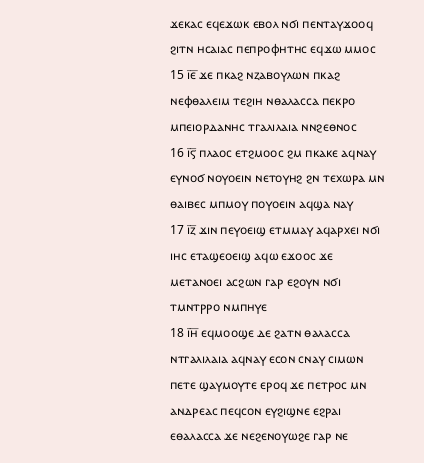ϫⲉⲕⲁⲥ ⲉϥⲉϫⲱⲕ ⲉⲃⲟⲗ ⲛϭⲓ ⲡⲉⲛⲧⲁⲩϫⲟⲟϥ ϩⲓⲧⲛ ⲏⲥⲁⲓⲁⲥ ⲡⲉⲡⲣⲟⲫⲏⲧⲏⲥ ⲉϥϫⲱ ⲙⲙⲟⲥ
15 ⲓ̅ⲉ̅ ϫⲉ ⲡⲕⲁϩ ⲛⲍⲁⲃⲟⲩⲗⲱⲛ ⲡⲕⲁϩ ⲛⲉⲫⲑⲁⲗⲉⲓⲙ ⲧⲉϩⲓⲏ ⲛⲑⲁⲗⲁⲥⲥⲁ ⲡⲉⲕⲣⲟ ⲙⲡⲉⲓⲟⲣⲇⲁⲛⲏⲥ ⲧⲅⲁⲗⲓⲗⲁⲓⲁ ⲛⲛϩⲉⲑⲛⲟⲥ
16 ⲓ̅ⲋ̅ ⲡⲗⲁⲟⲥ ⲉⲧϩⲙⲟⲟⲥ ϩⲙ ⲡⲕⲁⲕⲉ ⲁϥⲛⲁⲩ ⲉⲩⲛⲟϭ ⲛⲟⲩⲟⲉⲓⲛ ⲛⲉⲧⲟⲩⲏϩ ϩⲛ ⲧⲉⲭⲱⲣⲁ ⲙⲛ ⲑⲁⲓⲃⲉⲥ ⲙⲡⲙⲟⲩ ⲡⲟⲩⲟⲉⲓⲛ ⲁϥϣⲁ ⲛⲁⲩ
17 ⲓ̅ⲍ̅ ϫⲓⲛ ⲡⲉⲩⲟⲉⲓϣ ⲉⲧⲙⲙⲁⲩ ⲁϥⲁⲣⲭⲉⲓ ⲛϭⲓ ⲓⲏⲥ ⲉⲧⲁϣⲉⲟⲉⲓϣ ⲁϥⲱ ⲉϫⲟⲟⲥ ϫⲉ ⲙⲉⲧⲁⲛⲟⲉⲓ ⲁⲥϩⲱⲛ ⲅⲁⲣ ⲉϩⲟⲩⲛ ⲛϭⲓ ⲧⲙⲛⲧⲣⲣⲟ ⲛⲙⲡⲏⲩⲉ
18 ⲓ̅ⲏ̅ ⲉϥⲙⲟⲟϣⲉ ⲇⲉ ϩⲁⲧⲛ ⲑⲁⲗⲁⲥⲥⲁ ⲛⲧⲅⲁⲗⲓⲗⲁⲓⲁ ⲁϥⲛⲁⲩ ⲉⲥⲟⲛ ⲥⲛⲁⲩ ⲥⲓⲙⲱⲛ ⲡⲉⲧⲉ ϣⲁⲩⲙⲟⲩⲧⲉ ⲉⲣⲟϥ ϫⲉ ⲡⲉⲧⲣⲟⲥ ⲙⲛ ⲁⲛⲇⲣⲉⲁⲥ ⲡⲉϥⲥⲟⲛ ⲉⲩϩⲓϣⲛⲉ ⲉϩⲣⲁⲓ ⲉⲑⲁⲗⲁⲥⲥⲁ ϫⲉ ⲛⲉϩⲉⲛⲟⲩⲱϩⲉ ⲅⲁⲣ ⲛⲉ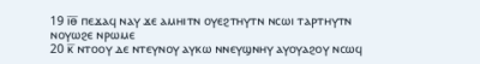19 ⲓ̅ⲑ̅ ⲡⲉϫⲁϥ ⲛⲁⲩ ϫⲉ ⲁⲙⲏⲓⲧⲛ ⲟⲩⲉϩⲧⲏⲩⲧⲛ ⲛⲥⲱⲓ ⲧⲁⲣⲧⲏⲩⲧⲛ ⲛⲟⲩⲱϩⲉ ⲛⲣⲱⲙⲉ
20 ⲕ̅ ⲛⲧⲟⲟⲩ ⲇⲉ ⲛⲧⲉⲩⲛⲟⲩ ⲁⲩⲕⲱ ⲛⲛⲉⲩϣⲛⲏⲩ ⲁⲩⲟⲩⲁϩⲟⲩ ⲛⲥⲱϥ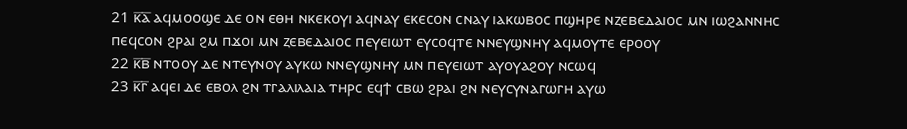21 ⲕ̅ⲁ̅ ⲁϥⲙⲟⲟϣⲉ ⲇⲉ ⲟⲛ ⲉⲑⲏ ⲛⲕⲉⲕⲟⲩⲓ ⲁϥⲛⲁⲩ ⲉⲕⲉⲥⲟⲛ ⲥⲛⲁⲩ ⲓⲁⲕⲱⲃⲟⲥ ⲡϣⲏⲣⲉ ⲛⲍⲉⲃⲉⲇⲁⲓⲟⲥ ⲙⲛ ⲓⲱϩⲁⲛⲛⲏⲥ ⲡⲉϥⲥⲟⲛ ϩⲣⲁⲓ ϩⲙ ⲡϫⲟⲓ ⲙⲛ ⲍⲉⲃⲉⲇⲁⲓⲟⲥ ⲡⲉⲩⲉⲓⲱⲧ ⲉⲩⲥⲟϥⲧⲉ ⲛⲛⲉⲩϣⲛⲏⲩ ⲁϥⲙⲟⲩⲧⲉ ⲉⲣⲟⲟⲩ
22 ⲕ̅ⲃ̅ ⲛⲧⲟⲟⲩ ⲇⲉ ⲛⲧⲉⲩⲛⲟⲩ ⲁⲩⲕⲱ ⲛⲛⲉⲩϣⲛⲏⲩ ⲙⲛ ⲡⲉⲩⲉⲓⲱⲧ ⲁⲩⲟⲩⲁϩⲟⲩ ⲛⲥⲱϥ
23 ⲕ̅ⲅ̅ ⲁϥⲉⲓ ⲇⲉ ⲉⲃⲟⲗ ϩⲛ ⲧⲅⲁⲗⲓⲗⲁⲓⲁ ⲧⲏⲣⲥ ⲉϥϯ ⲥⲃⲱ ϩⲣⲁⲓ ϩⲛ ⲛⲉⲩⲥⲩⲛⲁⲅⲱⲅⲏ ⲁⲩⲱ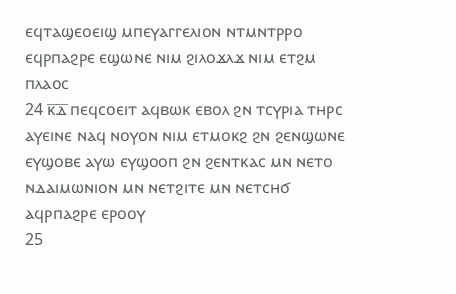ⲉϥⲧⲁϣⲉⲟⲉⲓϣ ⲙⲡⲉⲩⲁⲅⲅⲉⲗⲓⲟⲛ ⲛⲧⲙⲛⲧⲣⲣⲟ ⲉϥⲣⲡⲁϩⲣⲉ ⲉϣⲱⲛⲉ ⲛⲓⲙ ϩⲓⲗⲟϫⲗϫ ⲛⲓⲙ ⲉⲧϩⲙ ⲡⲗⲁⲟⲥ
24 ⲕ̅ⲇ̅ ⲡⲉϥⲥⲟⲉⲓⲧ ⲁϥⲃⲱⲕ ⲉⲃⲟⲗ ϩⲛ ⲧⲥⲩⲣⲓⲁ ⲧⲏⲣⲥ ⲁⲩⲉⲓⲛⲉ ⲛⲁϥ ⲛⲟⲩⲟⲛ ⲛⲓⲙ ⲉⲧⲙⲟⲕϩ ϩⲛ ϩⲉⲛϣⲱⲛⲉ ⲉⲩϣⲟⲃⲉ ⲁⲩⲱ ⲉⲩϣⲟⲟⲡ ϩⲛ ϩⲉⲛⲧⲕⲁⲥ ⲙⲛ ⲛⲉⲧⲟ ⲛⲇⲁⲓⲙⲱⲛⲓⲟⲛ ⲙⲛ ⲛⲉⲧϩⲓⲧⲉ ⲙⲛ ⲛⲉⲧⲥⲏϭ ⲁϥⲣⲡⲁϩⲣⲉ ⲉⲣⲟⲟⲩ
25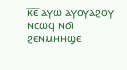ⲕ̅ⲉ̅ ⲁⲩⲱ ⲁⲩⲟⲩⲁϩⲟⲩ ⲛⲥⲱϥ ⲛϭⲓ ϩⲉⲛⲙⲏⲏϣⲉ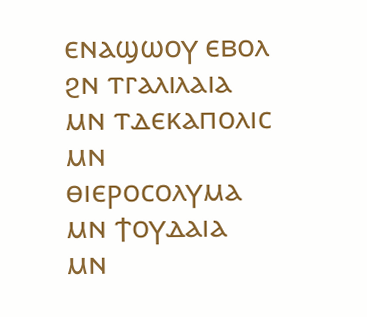ⲉⲛⲁϣⲱⲟⲩ ⲉⲃⲟⲗ ϩⲛ ⲧⲅⲁⲗⲓⲗⲁⲓⲁ ⲙⲛ ⲧⲇⲉⲕⲁⲡⲟⲗⲓⲥ ⲙⲛ ⲑⲓⲉⲣⲟⲥⲟⲗⲩⲙⲁ ⲙⲛ ϯⲟⲩⲇⲁⲓⲁ ⲙⲛ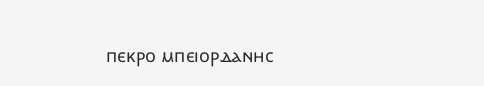ⲡⲉⲕⲣⲟ ⲙⲡⲉⲓⲟⲣⲇⲁⲛⲏⲥ